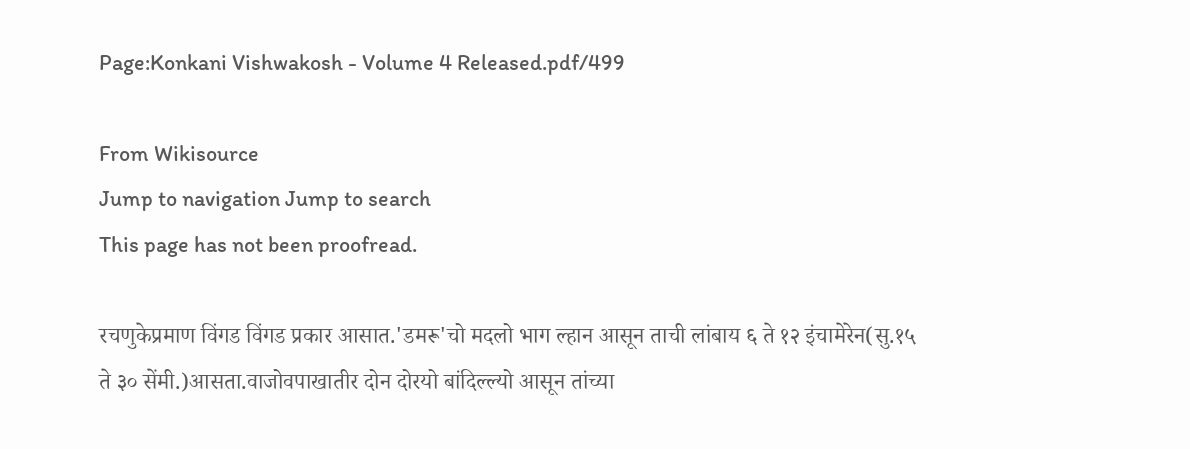Page:Konkani Vishwakosh - Volume 4 Released.pdf/499

From Wikisource
Jump to navigation Jump to search
This page has not been proofread.

रचणुकेप्रमाण विंगड विंगड प्रकार आसात.'डमरू'चो मदलो भाग ल्हान आसून ताची लांबाय ६ ते १२ इंचामेरेन(सु.१५ ते ३० सेंमी.)आसता.वाजोवपाखातीर दोन दोरयो बांदिल्ल्यो आसून तांच्या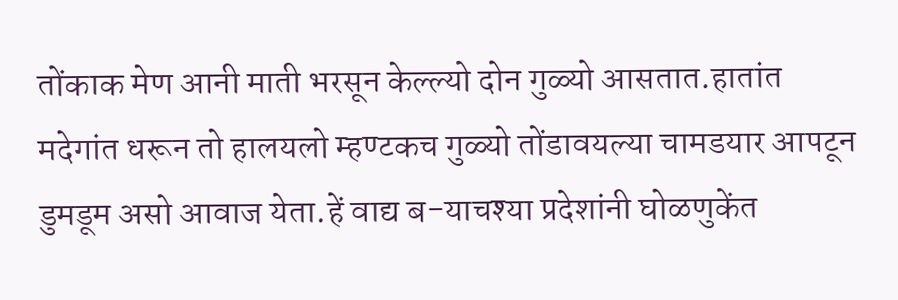तोंकाक मेण आनी माती भरसून केल्ल्यो दोन गुळ्यो आसतात.हातांत मदेगांत धरून तो हालयलो म्हण्टकच गुळ्यो तोंडावयल्या चामडयार आपटून डुमडूम असो आवाज येता.हें वाद्य ब-याचश्या प्रदेशांनी घोळणुकेंत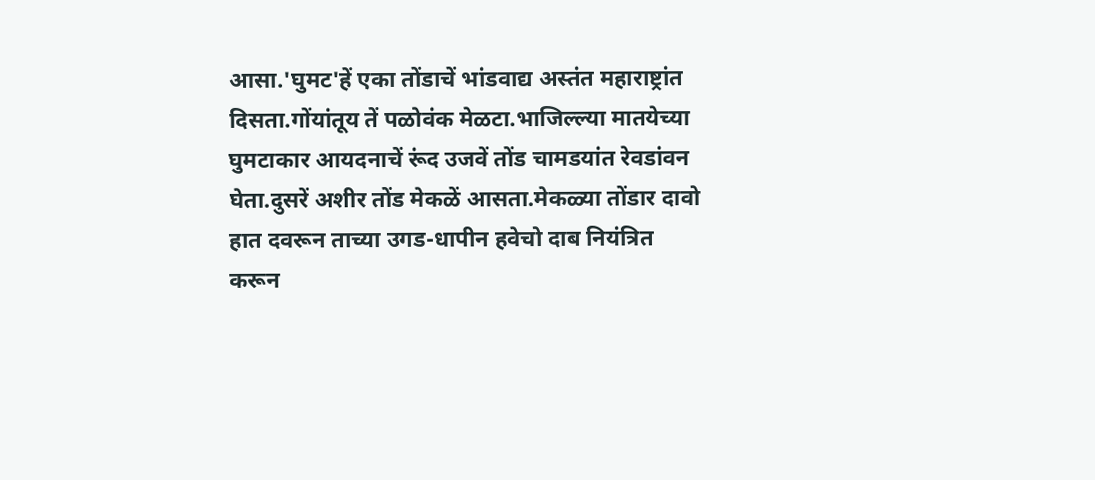आसा.'घुमट'हें एका तोंडाचें भांडवाद्य अस्तंत महाराष्ट्रांत दिसता.गोंयांतूय तें पळोवंक मेळटा.भाजिल्ल्या मातयेच्या घुमटाकार आयदनाचें रूंद उजवें तोंड चामडयांत रेवडांवन घेता.दुसरें अशीर तोंड मेकळें आसता.मेकळ्या तोंडार दावो हात दवरून ताच्या उगड-धापीन हवेचो दाब नियंत्रित करून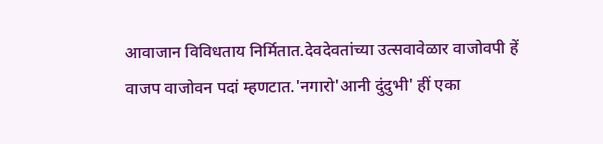आवाजान विविधताय निर्मितात.देवदेवतांच्या उत्सवावेळार वाजोवपी हें वाजप वाजोवन पदां म्हणटात.'नगारो'आनी दुंदुभी' हीं एका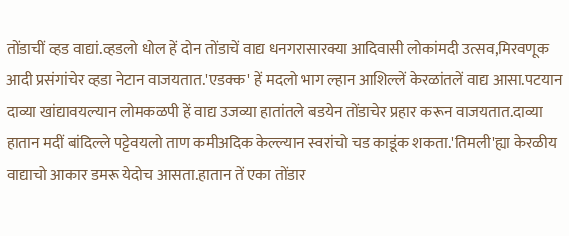तोंडाचीं व्हड वाद्यां.व्हडलो धोल हें दोन तोंडाचें वाद्य धनगरासारक्या आदिवासी लोकांमदी उत्सव,मिरवणूक आदी प्रसंगांचेर व्हडा नेटान वाजयतात.'एडक्क' हें मदलो भाग ल्हान आशिल्लें केरळांतलें वाद्य आसा.पटयान दाव्या खांद्यावयल्यान लोमकळपी हें वाद्य उजव्या हातांतले बडयेन तोंडाचेर प्रहार करून वाजयतात.दाव्या हातान मदीं बांदिल्ले पट्टेवयलो ताण कमीअदिक केल्ल्यान स्वरांचो चड काडूंक शकता.'तिमली'ह्या केरळीय वाद्याचो आकार डमरू येदोच आसता.हातान तें एका तोंडार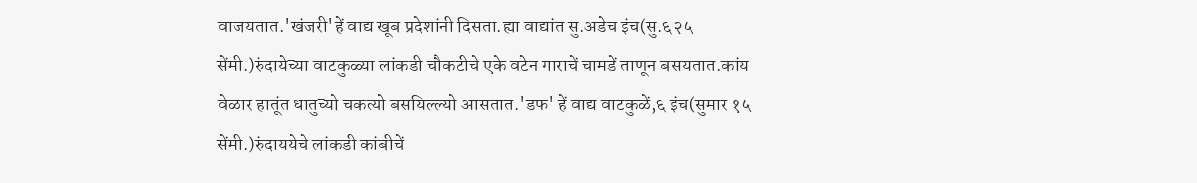वाजयतात.'खंजरी'हें वाद्य खूब प्रदेशांनी दिसता.ह्या वाद्यांत सु.अडेच इंच(सु.६२५ सेंमी.)रुंदायेच्या वाटकुळ्या लांकडी चौकटीचे एके वटेन गाराचें चामडें ताणून बसयतात.कांय वेळार हातूंत धातुच्यो चकत्यो बसयिल्ल्यो आसतात.'डफ' हें वाद्य वाटकुळें,६ इंच(सुमार १५ सेंमी.)रुंदाययेचे लांकडी कांबीचें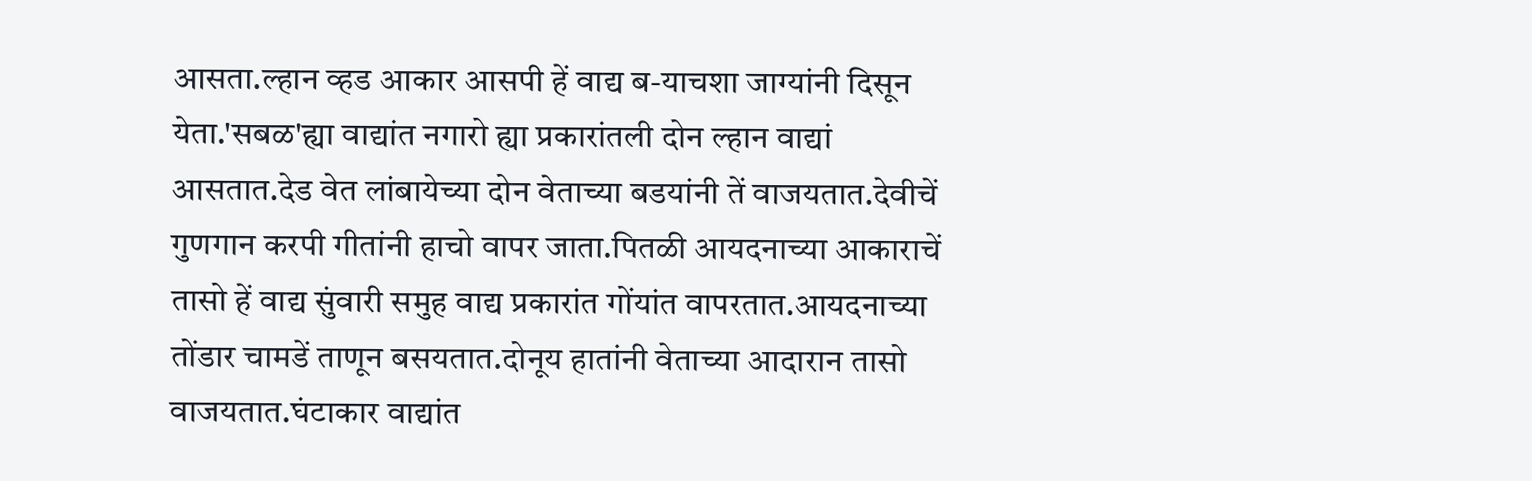आसता.ल्हान व्हड आकार आसपी हें वाद्य ब-याचशा जाग्यांनी दिसून येता.'सबळ'ह्या वाद्यांत नगारो ह्या प्रकारांतली दोन ल्हान वाद्यां आसतात.देड वेत लांबायेच्या दोन वेताच्या बडयांनी तें वाजयतात.देवीचें गुणगान करपी गीतांनी हाचो वापर जाता.पितळी आयदनाच्या आकाराचें तासो हें वाद्य सुंवारी समुह वाद्य प्रकारांत गोंयांत वापरतात.आयदनाच्या तोंडार चामडें ताणून बसयतात.दोनूय हातांनी वेताच्या आदारान तासो वाजयतात.घंटाकार वाद्यांत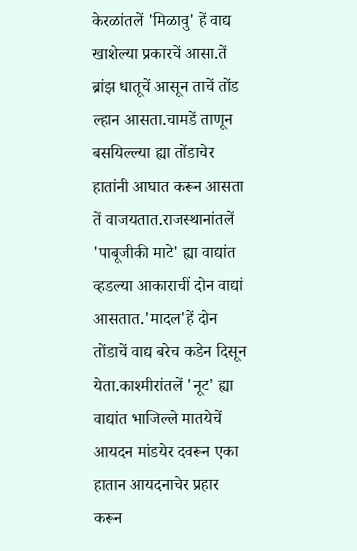केरळांतलें 'मिळावु' हें वाद्य खाशेल्या प्रकारचें आसा.तें ब्रांझ धातूचें आसून ताचें तोंड ल्हान आसता.चामडें ताणून बसयिल्ल्या ह्या तोंडाचेर हातांनी आघात करून आसता तें वाजयतात.राजस्थानांतलें 'पाबूजीकी माटे' ह्या वाद्यांत व्हडल्या आकाराचीं दोन वाद्यां आसतात.'मादल'हें दोन तोंडाचें वाद्य बरेच कडेन दिसून येता.काश्मीरांतलें 'नूट' ह्या वाद्यांत भाजिल्ले मातयेचें आयदन मांडयेर दवरून एका हातान आयदनाचेर प्रहार करून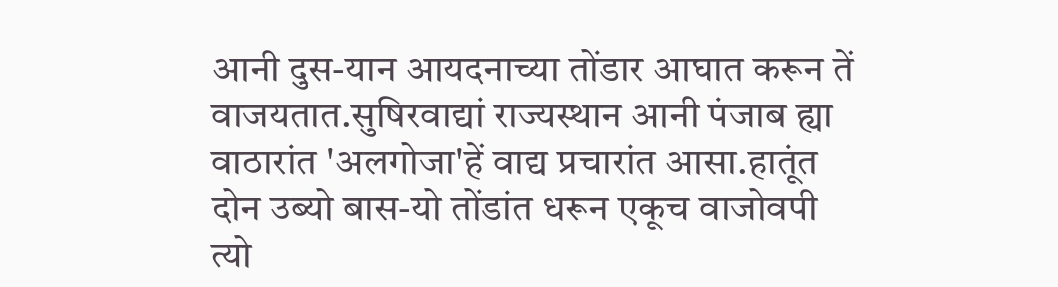आनी दुस-यान आयदनाच्या तोंडार आघात करून तें वाजयतात.सुषिरवाद्यां राज्यस्थान आनी पंजाब ह्या वाठारांत 'अलगोजा'हें वाद्य प्रचारांत आसा.हातूंत दोन उब्यो बास-यो तोंडांत धरून एकूच वाजोवपी त्यो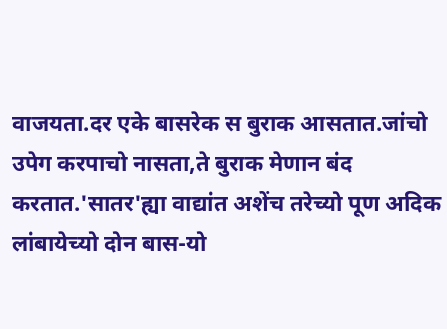वाजयता.दर एके बासरेक स बुराक आसतात.जांचो उपेग करपाचो नासता,ते बुराक मेणान बंद करतात.'सातर'ह्या वाद्यांत अशेंच तरेच्यो पूण अदिक लांबायेच्यो दोन बास-यो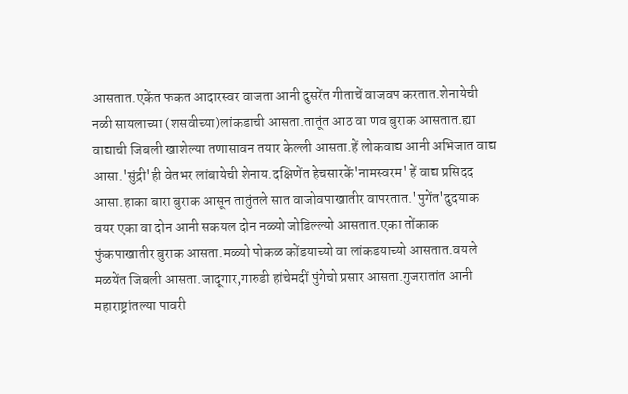आसतात.एकेंत फकत आदारस्वर वाजता आनी दुसरेंत गीताचें वाजवप करतात.शेनायेची नळी सायलाच्या (शसवीच्या)लांकडाची आसता.तातूंत आठ वा णव बुराक आसतात.ह्या वाद्याची जिबली खाशेल्या तणासावन तयार केल्ली आसता.हें लोकवाद्य आनी अभिजात वाद्य आसा.'सुंद्री'ही वेतभर लांबायेची शेनाय.दक्षिणेंत हेचसारकें'नामस्वरम' हें वाद्य प्रसिदद आसा.हाका बारा बुराक आसून तातुंतले सात वाजोवपाखातीर वापरतात.'पुगेंत'दुदयाक वयर एका वा दोन आनी सकयल दोन नळ्यो जोडिल्ल्यो आसतात.एका तोंकाक फुंकपाखातीर बुराक आसता.मळ्यो पोकळ कोंडयाच्यो वा लांकडयाच्यो आसतात.वयले मळयेंत जिबली आसता.जादूगार,गारुडी हांचेमदीं पुंगेचो प्रसार आसता.गुजरातांत आनी महाराष्ट्रांतल्या पावरी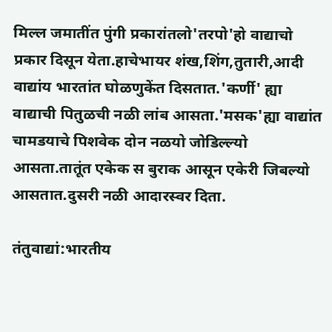मिल्ल जमातींत पुंगी प्रकारांतलो'तरपो'हो वाद्याचो प्रकार दिसून येता.हाचेभायर शंख,शिंग,तुतारी,आदी वाद्यांय भारतांत घोळणुकेंत दिसतात.'कर्णी' ह्या वाद्याची पितुळची नळी लांब आसता.'मसक'ह्या वाद्यांत चामडयाचे पिशवेक दोन नळयो जोडिल्ल्यो आसता.तातूंत एकेक स बुराक आसून एकेरी जिबल्यो आसतात.दुसरी नळी आदारस्वर दिता.

तंतुवाद्यां:भारतीय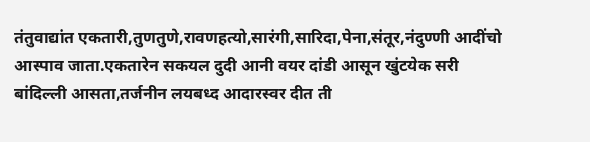तंतुवाद्यांत एकतारी,तुणतुणे,रावणहत्यो,सारंगी,सारिदा,पेना,संतूर,नंदुण्णी आदींचो आस्पाव जाता.एकतारेन सकयल दुदी आनी वयर दांडी आसून खुंटयेक सरी बांदिल्ली आसता,तर्जनीन लयबध्द आदारस्वर दीत ती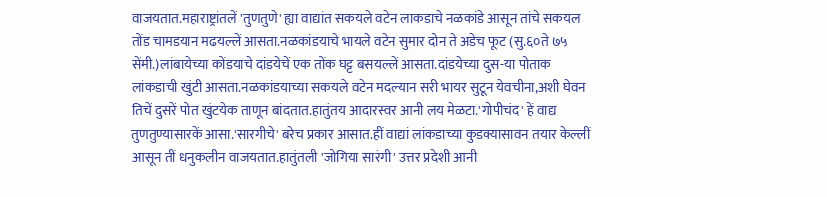वाजयतात.महाराष्ट्रांतलें 'तुणतुणे' ह्या वाद्यांत सकयले वटेन लाकडाचे नळकांडे आसून तांचे सकयल तोंड चामडयान मढयल्लें आसता.नळकांडयाचे भायले वटेन सुमार दोन ते अडेच फूट (सु.६०ते ७५ सेंमी.)लांबायेच्या कोंडयाचे दांडयेचें एक तोंक घट्ट बसयल्लें आसता.दांडयेच्या दुस-या पोताक लांकडाची खुंटी आसता.नळकांडयाच्या सकयले वटेन मदल्यान सरी भायर सुटून येवचीना,अशी घेवन तिचें दुसरें पोत खुंटयेक ताणून बांदतात.हातुंतय आदारस्वर आनी लय मेळटा.'गोपीचंद' हें वाद्य तुणतुण्यासारकें आसा.'सारगीचे' बरेच प्रकार आसात.हीं वाद्यां लांकडाच्या कुडक्यासावन तयार केल्लीं आसून तीं धनुकलीन वाजयतात.हातुंतली 'जोगिया सारंगी' उत्तर प्रदेशी आनी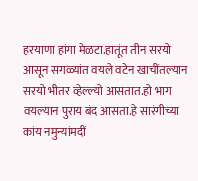हरयाणा हांगा मेळटा.हातूंत तीन सरयो आसून सगळ्यांत वयले वटेन खाचींतल्यान सरयो भीतर व्हेल्ल्यो आसतात.हो भाग वयल्यान पुराय बंद आसता.हे सारंगीच्या कांय नमुन्यांमदीं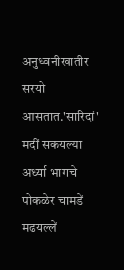अनुध्वनीखातीर सरयो आसतात.'सारिदां' मदीं सकयल्या अर्ध्या भागचे पोकळेर चामडें मढयल्लें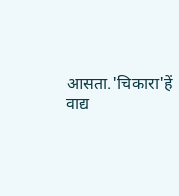आसता.'चिकारा'हें वाद्य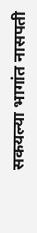सकयल्या भागांत नासपती